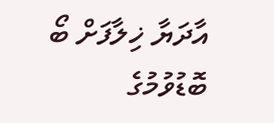އާދަޔާ ޚިލާފަށް ބޯ ބޮޑުވުމުގެ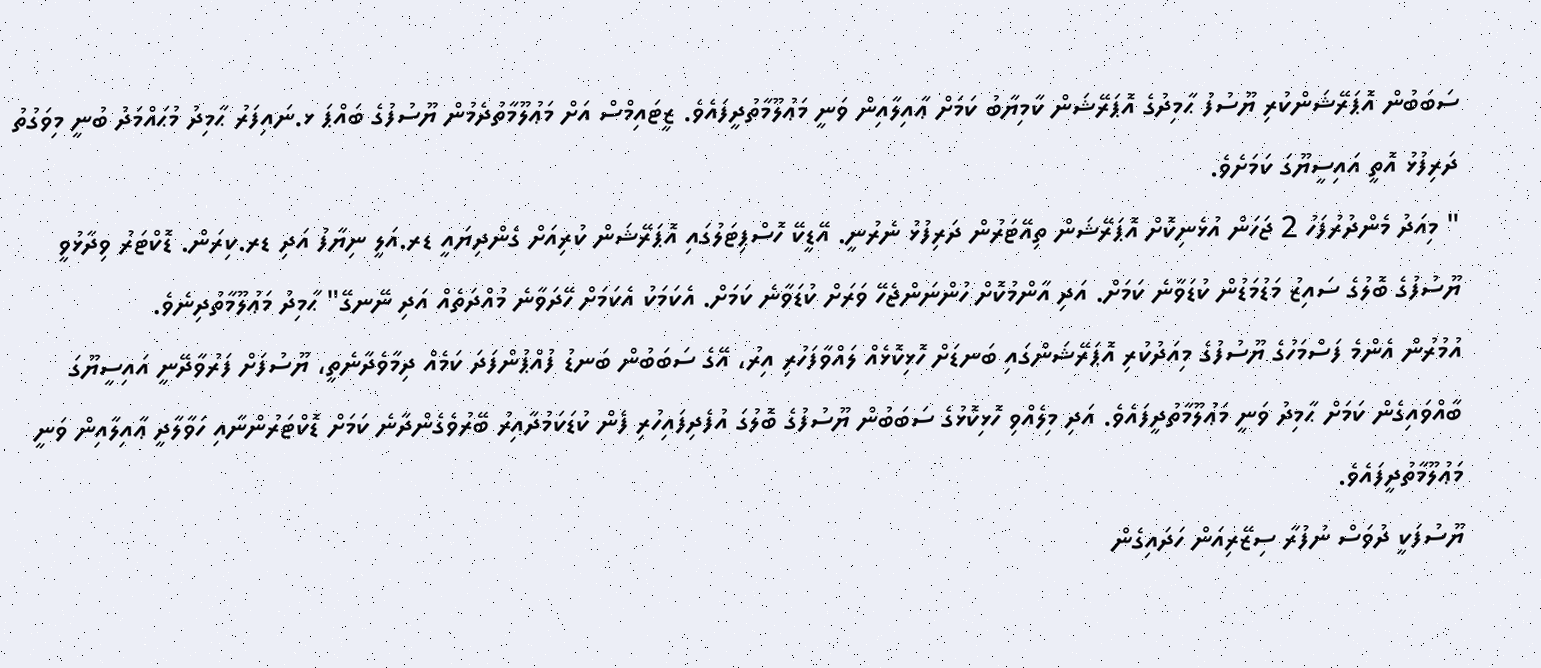ސަބަބުން އޮޕަރޭޝަންކުރި ޔޫސުފު ޙާމިދުގެ އޮޕަރޭޝަން ކާމިޔާބު ކަމަށް ޢާއިލާއިން ވަނީ މަޢުލޫމާތުދީފައެވެ. ޒީޓައިމްސް އަށް މަޢުލޫމާތުދެމުން ޔޫސުފުގެ ބައްޕަ ޅ.ނައިފަރު ޙާމިދު މުޙައްމަދު ބުނީ މިވަގުތު ދަރިފުޅު އޮތީ އައިސީޔޫގަ ކަމަށެވެ.
" މިއަދު މެންދުރުފަހު 2 ޖަހަން އުޅެނިކޮށް އޮޕަރޭޝަން ތިއޭޓަރުން ދަރިފުޅު ނެރުނީ. އޭޑީކޭ ހޮސްޕިޓަލުގައި އޮޕަރޭޝަން ކުރިއަށް ގެންދިޔައީ ޑރ.އަލީ ނިޔާފު އަދި ޑރ.ކިރަން. ޑޮކްޓަރު ވިދާޅުވީ ޔޫސުފުގެ ބޮލުގެ ސައިޒު މަޑުމަޑުން ކުޑަވާނެ ކަމަށް. އަދި އާންމުކޮށް ހުންނަންޖެހޭ ވަރަށް ކުޑަވާނެ ކަމަށް. އެކަމަކު އެކަމަށް ހޭދަވާނެ މުއްދަތެއް އަދި ނޭނގޭ" ޙާމިދު މަޢުލޫމާތުދިނެވެ.
އުމުރުން އެންމެ ފަސްމަހުގެ ޔޫސުފުގެ މިއަދުކުރި އޮޕަރޭޝަންގައި ބަނޑަށް ހޮޅިކޮޅެއް ލައްވާފަހުރި އިރު، އޭގެ ސަބަބުން ބަނޑު ފުއްޕުންފަދަ ކަމެއް ދިމާވެދާނެތީ، ޔޫސުފަށް ފަރުވާދޭނީ އައިސީޔޫގަ ބާއްވައިގެން ކަމަށް ޙާމިދު ވަނީ މަޢުލޫމާތުދީފައެވެ. އަދި މިލެއްވި ހޮޅިކޮޅުގެ ސަބަބުން ޔޫސުފުގެ ބޮލުގަ އުފެދިފައިހުރި ފެން ކުޑަކަމުދާއިރު ބޭރުވެގެންދާނެ ކަމަށް ޑޮކްޓަރުންނާއި ހަވާލާދީ ޢާއިލާއިން ވަނީ މަޢުލޫމާތުދީފައެވެ.
ޔޫސުފަކީ ދުވަސް ނުފުރާ ސިޒޭރިއަން ހަދައިގެން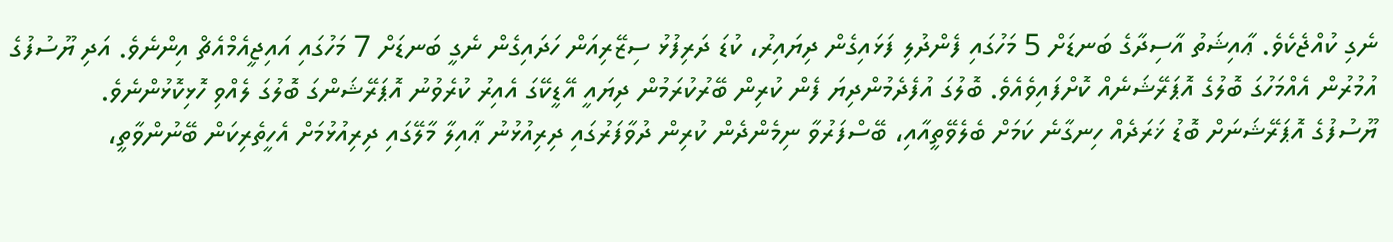ނެގި ކުއްޖެކެވެ. ޢާއިޝަތު އާސިދާގެ ބަނޑަށް 5 މަހުގައި ފެންދުލި ފަޅައިގެން ދިޔައިރު، ކުޑަ ދަރިފުޅު ސިޒޭރިއަން ހަދައިގެން ނެގީ ބަނޑަށް 7 މަހުގައި އައިޖީއެމްއެޗް އިންނެވެ. އަދި ޔޫސުފުގެ އުމުރުން އެއްމަހުގަ ބޮލުގެ އޮޕަރޭޝަނެއް ކޮށްފައިވެއެވެ. ބޮލުގަ އުފެދެމުންދިޔަ ފެން ކުރިން ބޭރުކުރަމުން ދިޔައީ އޭޑީކޭގަ އެއިރު ކުރެވުނު އޮޕަރޭޝަންގަ ބޮލުގަ ލެއްވި ހޮޅިކޮޅުންނެވެ.
ޔޫސުފުގެ އޮޕަރޭޝަނަށް ބޮޑު ޚަރަދެއް ހިނގާނެ ކަމަށް ބެލެވޭތީއާއި، ބޭސްފަރުވާ ނިމެންދެން ކުރިން ދުވާފަރުގައި ދިރިއުޅުނު ޢާއިލާ މާލޭގައި ދިރިއުޅުމަށް އެހީތެރިކަން ބޭނުންވާތީ،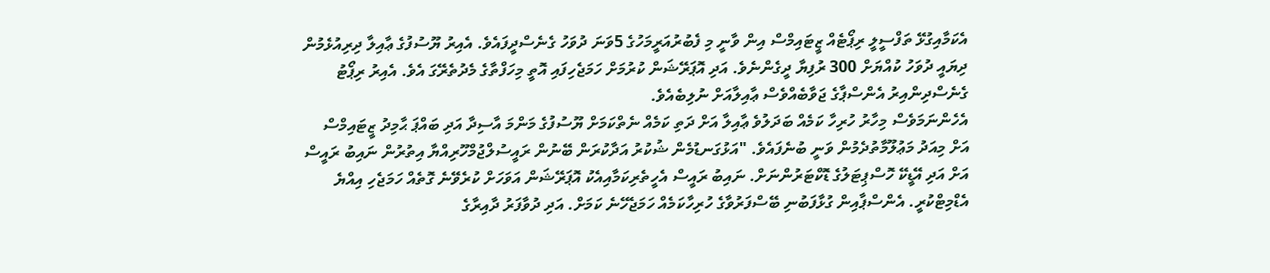އެކަމާއިގުޅޭ ތަފްސީލީ ރިޕޯޓެއް ޒީޓައިމްސް އިން ވާނީ މި ފެބުރުއަރީމަހުގެ 5ވަނަ ދުވަހު ގެނެސްދީފައެވެ. އެއިރު ޔޫސުފުގެ ޢާއިލާ ދިރިއުޅެމުން ދިޔައީ ދުވަހު ކުއްޔަށް 300 ރުފިޔާ ދީގެންނެވެ. އަދި އޮޕަރޭޝަން ކުރުމަށް ހަމަޖެހިފައި އޮތީ މިހަފްތާގެ މެދުތެރޭގަ އެވެ. އެއިރު ރިޕޯޓު ގެނެސްދިންއިރު އެންސްޕާގެ ޖަވާބެއްވެސް ޢާއިލާއަށް ނުލިބެއެވެ.
އެހެންނަމަވެސް މިހާރު ހުރިހާ ކަމެއް ބަދަލުވެ ޢާއިލާ އަށް ދަތި ކަމެއް ނެތްކަމަށް ޔޫސުފުގެ މަންމަ އާސިދާ އަދި ބައްޕަ ޙާމިދު ޒީޓައިމްސް އަށް މިއަދު މަޢުލޫމާތުދެމުން ވަނީ ބުނެފައެވެ. "އަޅުގަނޑުމެން ޝުކުރު އަދާކުރަން ބޭނުން ރައީސުލްޖުމްހޫރިއްޔާ އިތުރުން ނައިބު ރައީސް އަށް އަދި އޭޑީކޭ ހޮސްޕިޓަލުގެ ޑޮކްޓަރުންނަށް. ނައިބު ރައީސް އެހީތެރިކަމާއިއެކު އޮޕަރޭޝަން އަވަހަށް ކުރެވޭނެ ގޮތެއް ހަމަޖެހި އިއްޔެ އެޑްމިޓްކުރީ. އެންސްޕާއިން ގުޅާފަބުނި ބޭސްފަރުވާގެ ހުރިހާކަމެއް ހަމަޖެހޭނެ ކަމަށް. އަދި ދުވާފަރު ދާއިރާގެ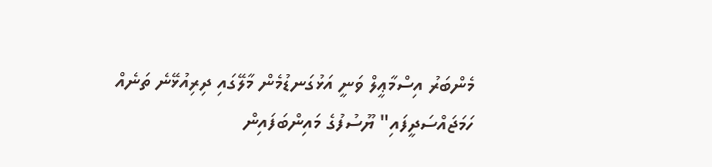މެންބަރު އިސްމާޢީލް ވަނީ އަޅުގަނޑުމެން މާލޭގައި ދިރިއުޅޭނެ ތަނެއް ހަމަޖައްސަދީފައި" ޔޫސުފުގެ މައިންބަފައިން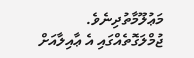މަޢުލޫމާތުދިނެވެ.
ޖުމްލަގޮތެއްގައި އެ ޢާއިލާއަށް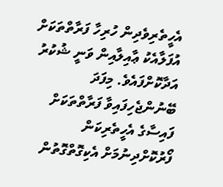އެހީތެރިވެދިން ހުރިހާ ފަރާތްތަކަށް އުފަލާއެކު ޢާއިލާއިން ވަނީ ޝުކުރު އަދާކޮށްފައެވެ. މިފަދަ ބޭނުންޖެހިފައިވާ ފަރާތްތަކަށް ފައިސާގެ އެހީތެރިކަން ފޯރުކޮށްދިނުމަށް އެކިގޮތްގޮތުން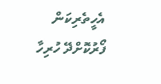އެހީތެރިކަން ފޯރުކޮށްދޭ ހުރިހާ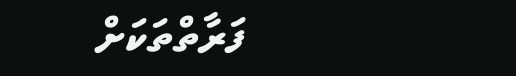ފަރާތްތަކަށް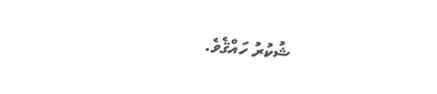ޝުކުރު ހައްޤެވެ.